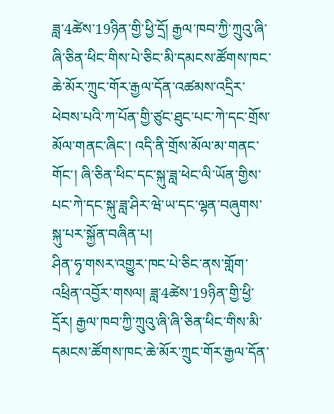ཟླ་4ཚེས་19ཉིན་གྱི་ཕྱི་དྲོ། རྒྱལ་ཁབ་ཀྱི་ཀྲུའུ་ཞི་ཞི་ཅིན་ཕིང་གིས་པེ་ཅིང་མི་དམངས་ཚོགས་ཁང་ཆེ་མོར་ཀྲུང་གོར་རྒྱལ་དོན་འཚམས་འདྲིར་ཕེབས་པའི་ཀ་པོན་གྱི་ཙུང་ཐུང་པང་ཀེ་དང་གྲོས་མོལ་གནང་ཞིང་། འདི་ནི་གྲོས་མོལ་མ་གནང་གོང་། ཞི་ཅིན་ཕིང་དང་སྐུ་ཟླ་ཕེང་ལི་ཡོན་གྱིས་པང་ཀེ་དང་སྐུ་ཟླ་ཤིར་ཝེ་ཡ་དང་ལྷན་བཞུགས་སྐུ་པར་སྐྱོན་བཞིན་པ།
ཤིན་ཧྭ་གསར་འགྱུར་ཁང་པེ་ཅིང་ནས་གློག་འཕྲིན་འབྱོར་གསལ། ཟླ་4ཚེས་19ཉིན་གྱི་ཕྱི་དྲོར། རྒྱལ་ཁབ་ཀྱི་ཀྲུའུ་ཞི་ཞི་ཅིན་ཕིང་གིས་མི་དམངས་ཚོགས་ཁང་ཆེ་མོར་ཀྲུང་གོར་རྒྱལ་དོན་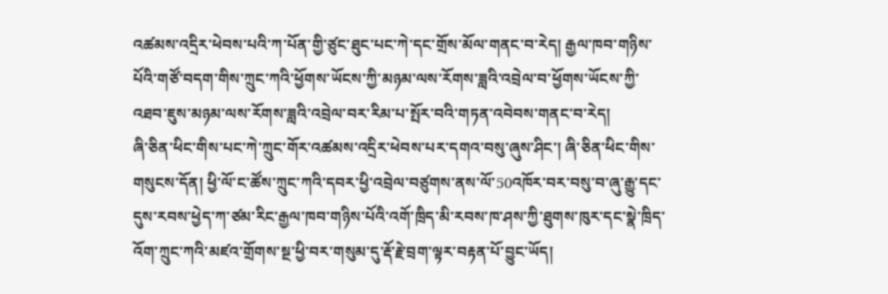འཚམས་འདྲིར་ཕེབས་པའི་ཀ་པོན་གྱི་ཙུང་ཐུང་པང་ཀེ་དང་གྲོས་མོལ་གནང་བ་རེད། རྒྱལ་ཁབ་གཉིས་པོའི་གཙོ་བདག་གིས་ཀྲུང་ཀའི་ཕྱོགས་ཡོངས་ཀྱི་མཉམ་ལས་རོགས་ཟླའི་འབྲེལ་བ་ཕྱོགས་ཡོངས་ཀྱི་འཐབ་ཇུས་མཉམ་ལས་རོགས་ཟླའི་འབྲེལ་བར་རིམ་པ་སྤོར་བའི་གཏན་འབེབས་གནང་བ་རེད།
ཞི་ཅིན་ཕིང་གིས་པང་ཀེ་ཀྲུང་གོར་འཚམས་འདྲིར་ཕེབས་པར་དགའ་བསུ་ཞུས་ཤིང་། ཞི་ཅིན་ཕིང་གིས་གསུངས་དོན། ཕྱི་ལོ་ང་ཚོས་ཀྲུང་ཀའི་དབར་ཕྱི་འབྲེལ་བཙུགས་ནས་ལོ་50འཁོར་བར་བསུ་བ་ཞུ་རྒྱུ་དང་དུས་རབས་ཕྱེད་ཀ་ཙམ་རིང་རྒྱལ་ཁབ་གཉིས་པོའི་འགོ་ཁྲིད་མི་རབས་ཁ་ཤས་ཀྱི་ཐུགས་ཁུར་དང་སྣེ་ཁྲིད་འོག་ཀྲུང་ཀའི་མཛའ་གྲོགས་སྔ་ཕྱི་བར་གསུམ་དུ་རྡོ་རྗེ་བྲག་ལྟར་བརྟན་པོ་བྱུང་ཡོད།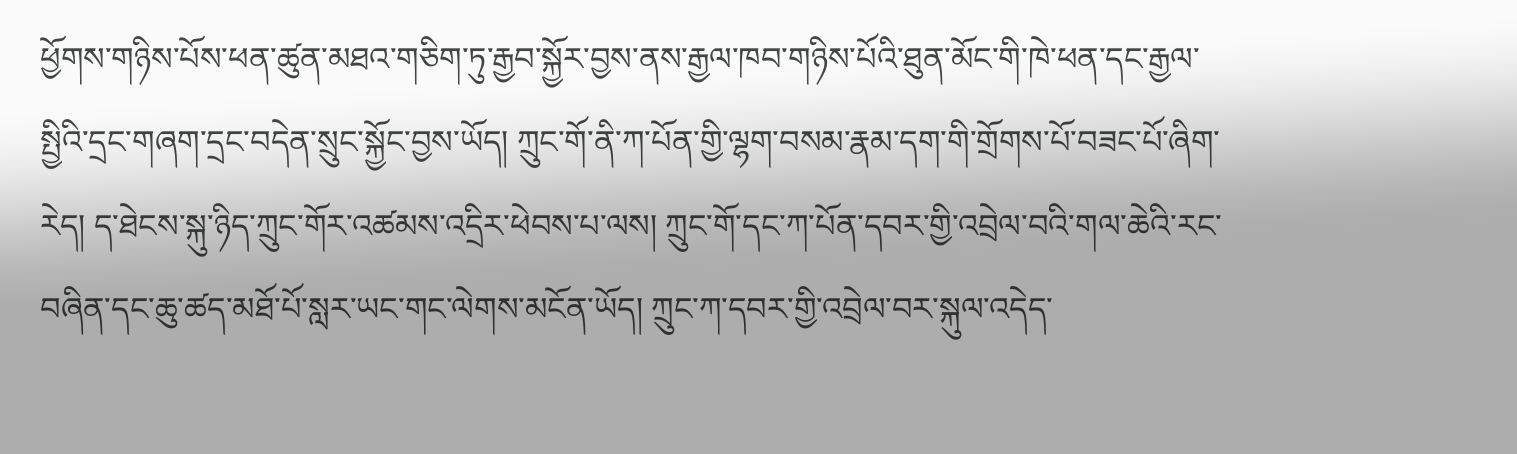ཕྱོགས་གཉིས་པོས་ཕན་ཚུན་མཐའ་གཅིག་ཏུ་རྒྱབ་སྐྱོར་བྱས་ནས་རྒྱལ་ཁབ་གཉིས་པོའི་ཐུན་མོང་གི་ཁེ་ཕན་དང་རྒྱལ་སྤྱིའི་དྲང་གཞག་དྲང་བདེན་སྲུང་སྐྱོང་བྱས་ཡོད། ཀྲུང་གོ་ནི་ཀ་པོན་གྱི་ལྷག་བསམ་རྣམ་དག་གི་གྲོགས་པོ་བཟང་པོ་ཞིག་རེད། ད་ཐེངས་སྐུ་ཉིད་ཀྲུང་གོར་འཚམས་འདྲིར་ཕེབས་པ་ལས། ཀྲུང་གོ་དང་ཀ་པོན་དབར་གྱི་འབྲེལ་བའི་གལ་ཆེའི་རང་བཞིན་དང་ཆུ་ཚད་མཐོ་པོ་སླར་ཡང་གང་ལེགས་མངོན་ཡོད། ཀྲུང་ཀ་དབར་གྱི་འབྲེལ་བར་སྐུལ་འདེད་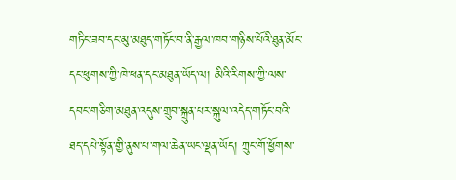གཏིང་ཟབ་དང་མུ་མཐུད་གཏོང་བ་ནི་རྒྱལ་ཁབ་གཉིས་པོའི་ཐུན་མོང་དང་ཕུགས་ཀྱི་ཁེ་ཕན་དང་མཐུན་ཡོད་ལ། མིའི་རིགས་ཀྱི་ལས་དབང་གཅིག་མཐུན་འདུས་གྲུབ་སྐྲུན་པར་སྐུལ་འདེད་གཏོང་བའི་ཐད་དཔེ་སྟོན་གྱི་ནུས་པ་གལ་ཆེན་ཡང་ལྡན་ཡོད། ཀྲུང་གོ་ཕྱོགས་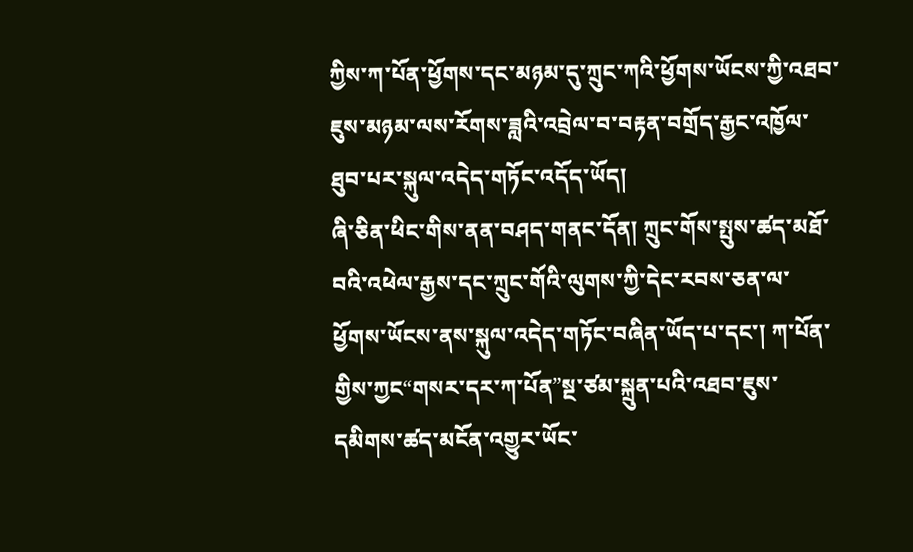ཀྱིས་ཀ་པོན་ཕྱོགས་དང་མཉམ་དུ་ཀྲུང་ཀའི་ཕྱོགས་ཡོངས་ཀྱི་འཐབ་ཇུས་མཉམ་ལས་རོགས་ཟླའི་འབྲེལ་བ་བརྟན་བགྲོད་རྒྱང་འཁྱོལ་ཐུབ་པར་སྐུལ་འདེད་གཏོང་འདོད་ཡོད།
ཞི་ཅིན་ཕིང་གིས་ནན་བཤད་གནང་དོན། ཀྲུང་གོས་སྤུས་ཚད་མཐོ་བའི་འཕེལ་རྒྱས་དང་ཀྲུང་གོའི་ལུགས་ཀྱི་དེང་རབས་ཅན་ལ་ཕྱོགས་ཡོངས་ནས་སྐུལ་འདེད་གཏོང་བཞིན་ཡོད་པ་དང་། ཀ་པོན་གྱིས་ཀྱང“གསར་དར་ཀ་པོན”སྔ་ཙམ་སྐྲུན་པའི་འཐབ་ཇུས་དམིགས་ཚད་མངོན་འགྱུར་ཡོང་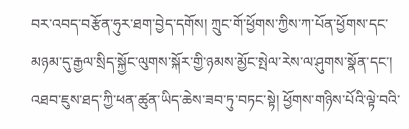བར་འབད་བརྩོན་ཧུར་ཐག་བྱེད་དགོས། ཀྲུང་གོ་ཕྱོགས་ཀྱིས་ཀ་པོན་ཕྱོགས་དང་མཉམ་དུ་རྒྱལ་སྲིད་སྐྱོང་ལུགས་སྐོར་གྱི་ཉམས་མྱོང་སྤེལ་རེས་ལ་ཤུགས་སྣོན་དང་། འཐབ་ཇུས་ཐད་ཀྱི་ཕན་ཚུན་ཡིད་ཆེས་ཟབ་ཏུ་བཏང་སྟེ། ཕྱོགས་གཉིས་པོའི་ལྟེ་བའི་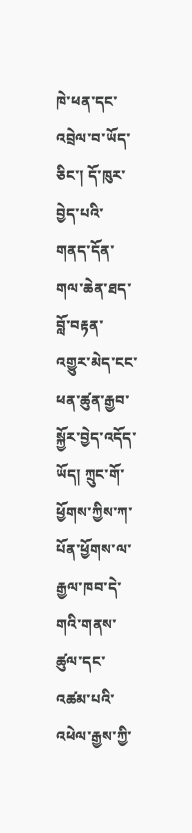ཁེ་ཕན་དང་འབྲེལ་བ་ཡོད་ཅིང་། དོ་ཁུར་བྱེད་པའི་གནད་དོན་གལ་ཆེན་ཐད་བློ་བརྟན་འགྱུར་མེད་ངང་ཕན་ཚུན་རྒྱབ་སྐྱོར་བྱེད་འདོད་ཡོད། ཀྲུང་གོ་ཕྱོགས་ཀྱིས་ཀ་པོན་ཕྱོགས་ལ་རྒྱལ་ཁབ་དེ་གའི་གནས་ཚུལ་དང་འཚམ་པའི་འཕེལ་རྒྱས་ཀྱི་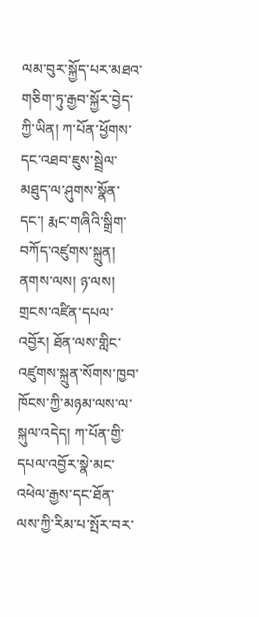ལམ་བུར་སྐྱོད་པར་མཐའ་གཅིག་ཏུ་རྒྱབ་སྐྱོར་བྱེད་ཀྱི་ཡིན། ཀ་པོན་ཕྱོགས་དང་འཐབ་ཇུས་སྦྲེལ་མཐུད་ལ་ཤུགས་སྣོན་དང་། རྨང་གཞིའི་སྒྲིག་བཀོད་འཛུགས་སྐྲུན། ནགས་ལས། ཉ་ལས། གྲངས་འཛིན་དཔལ་འབྱོར། ཐོན་ལས་གླིང་འཛུགས་སྐྲུན་སོགས་ཁྱབ་ཁོངས་ཀྱི་མཉམ་ལས་ལ་སྐུལ་འདེད། ཀ་པོན་གྱི་དཔལ་འབྱོར་སྣེ་མང་འཕེལ་རྒྱས་དང་ཐོན་ལས་ཀྱི་རིམ་པ་སྤོར་བར་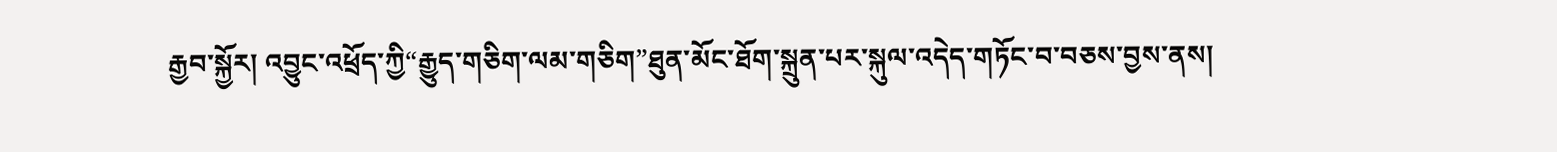རྒྱབ་སྐྱོར། འབྱུང་འཕྲོད་ཀྱི“རྒྱུད་གཅིག་ལམ་གཅིག”ཐུན་མོང་ཐོག་སྐྲུན་པར་སྐུལ་འདེད་གཏོང་བ་བཅས་བྱས་ནས།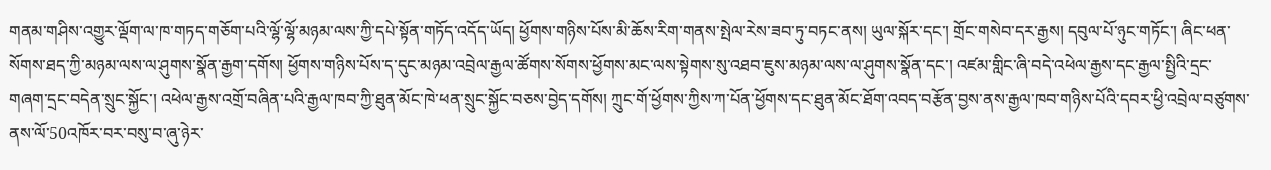གནམ་གཤིས་འགྱུར་ལྡོག་ལ་ཁ་གཏད་གཅོག་པའི་ལྷོ་ལྷོ་མཉམ་ལས་ཀྱི་དཔེ་སྟོན་གཏོད་འདོད་ཡོད། ཕྱོགས་གཉིས་པོས་མི་ཆོས་རིག་གནས་སྤེལ་རེས་ཟབ་ཏུ་བཏང་ནས། ཡུལ་སྐོར་དང་། གྲོང་གསེབ་དར་རྒྱས། དབུལ་པོ་ཉུང་གཏོང་། ཞིང་ཕན་སོགས་ཐད་ཀྱི་མཉམ་ལས་ལ་ཤུགས་སྣོན་རྒྱག་དགོས། ཕྱོགས་གཉིས་པོས་ད་དུང་མཉམ་འབྲེལ་རྒྱལ་ཚོགས་སོགས་ཕྱོགས་མང་ལས་སྟེགས་སུ་འཐབ་ཇུས་མཉམ་ལས་ལ་ཤུགས་སྣོན་དང་། འཛམ་གླིང་ཞི་བདེ་འཕེལ་རྒྱས་དང་རྒྱལ་སྤྱིའི་དྲང་གཞག་དྲང་བདེན་སྲུང་སྐྱོང་། འཕེལ་རྒྱས་འགྲོ་བཞིན་པའི་རྒྱལ་ཁབ་ཀྱི་ཐུན་མོང་ཁེ་ཕན་སྲུང་སྐྱོང་བཅས་བྱེད་དགོས། ཀྲུང་གོ་ཕྱོགས་ཀྱིས་ཀ་པོན་ཕྱོགས་དང་ཐུན་མོང་ཐོག་འབད་བརྩོན་བྱས་ནས་རྒྱལ་ཁབ་གཉིས་པོའི་དབར་ཕྱི་འབྲེལ་བཙུགས་ནས་ལོ་50འཁོར་བར་བསུ་བ་ཞུ་ཉེར་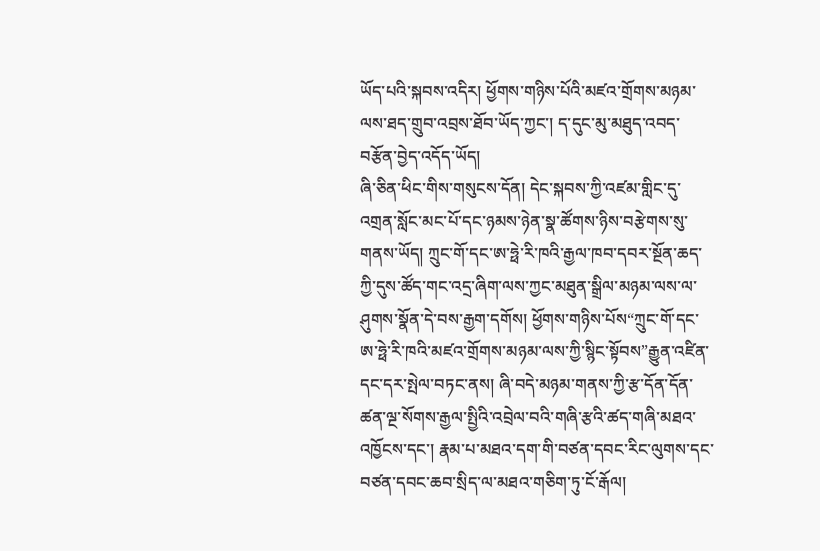ཡོད་པའི་སྐབས་འདིར། ཕྱོགས་གཉིས་པོའི་མཛའ་གྲོགས་མཉམ་ལས་ཐད་གྲུབ་འབྲས་ཐོབ་ཡོད་ཀྱང་། ད་དུང་མུ་མཐུད་འབད་བརྩོན་བྱེད་འདོད་ཡོད།
ཞི་ཅིན་ཕིང་གིས་གསུངས་དོན། དེང་སྐབས་ཀྱི་འཛམ་གླིང་དུ་འགྲན་སློང་མང་པོ་དང་ཉམས་ཉེན་སྣ་ཚོགས་ཉིས་བརྩེགས་སུ་གནས་ཡོད། ཀྲུང་གོ་དང་ཨ་ཧྥེ་རི་ཁའི་རྒྱལ་ཁབ་དབར་སྔོན་ཆད་ཀྱི་དུས་ཚོད་གང་འདྲ་ཞིག་ལས་ཀྱང་མཐུན་སྒྲིལ་མཉམ་ལས་ལ་ཤུགས་སྣོན་དེ་བས་རྒྱག་དགོས། ཕྱོགས་གཉིས་པོས“ཀྲུང་གོ་དང་ཨ་ཧྥེ་རི་ཁའི་མཛའ་གྲོགས་མཉམ་ལས་ཀྱི་སྙིང་སྟོབས”རྒྱུན་འཛིན་དང་དར་སྤེལ་བཏང་ནས། ཞི་བདེ་མཉམ་གནས་ཀྱི་རྩ་དོན་དོན་ཚན་ལྔ་སོགས་རྒྱལ་སྤྱིའི་འབྲེལ་བའི་གཞི་རྩའི་ཚད་གཞི་མཐའ་འཁྱོངས་དང་། རྣམ་པ་མཐའ་དག་གི་བཙན་དབང་རིང་ལུགས་དང་བཙན་དབང་ཆབ་སྲིད་ལ་མཐའ་གཅིག་ཏུ་ངོ་རྒོལ།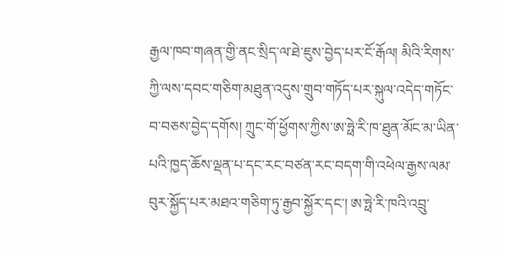རྒྱལ་ཁབ་གཞན་གྱི་ནང་སྲིད་ལ་ཐེ་ཇུས་བྱེད་པར་ངོ་རྒོལ། མིའི་རིགས་ཀྱི་ལས་དབང་གཅིག་མཐུན་འདུས་གྲུབ་གཏོད་པར་སྐུལ་འདེད་གཏོང་བ་བཅས་བྱེད་དགོས། ཀྲུང་གོ་ཕྱོགས་ཀྱིས་ཨ་ཧྥེ་རི་ཁ་ཐུན་མོང་མ་ཡིན་པའི་ཁྱད་ཆོས་ལྡན་པ་དང་རང་བཙན་རང་བདག་གི་འཕེལ་རྒྱས་ལམ་བུར་སྐྱོད་པར་མཐའ་གཅིག་ཏུ་རྒྱབ་སྐྱོར་དང་། ཨ་ཧྥེ་རི་ཁའི་འབྲུ་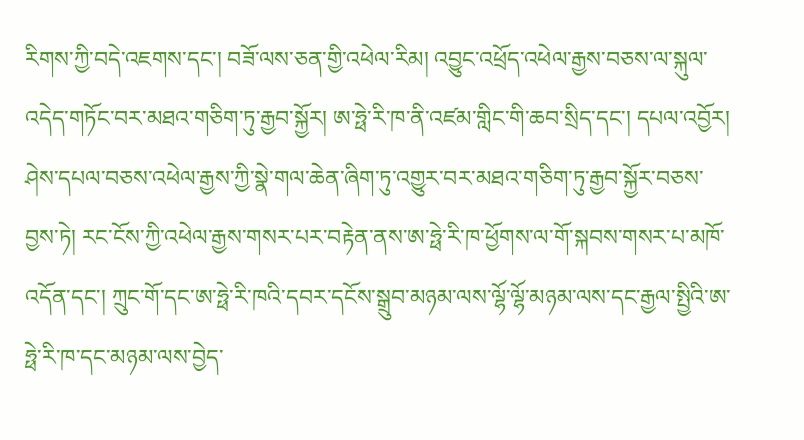རིགས་ཀྱི་བདེ་འཇགས་དང་། བཟོ་ལས་ཅན་གྱི་འཕེལ་རིམ། འབྱུང་འཕྲོད་འཕེལ་རྒྱས་བཅས་ལ་སྐུལ་འདེད་གཏོང་བར་མཐའ་གཅིག་ཏུ་རྒྱབ་སྐྱོར། ཨ་ཧྥེ་རི་ཁ་ནི་འཛམ་གླིང་གི་ཆབ་སྲིད་དང་། དཔལ་འབྱོར། ཤེས་དཔལ་བཅས་འཕེལ་རྒྱས་ཀྱི་སྣེ་གལ་ཆེན་ཞིག་ཏུ་འགྱུར་བར་མཐའ་གཅིག་ཏུ་རྒྱབ་སྐྱོར་བཅས་བྱས་ཏེ། རང་ངོས་ཀྱི་འཕེལ་རྒྱས་གསར་པར་བརྟེན་ནས་ཨ་ཧྥེ་རི་ཁ་ཕྱོགས་ལ་གོ་སྐབས་གསར་པ་མཁོ་འདོན་དང་། ཀྲུང་གོ་དང་ཨ་ཧྥེ་རི་ཁའི་དབར་དངོས་སྒྲུབ་མཉམ་ལས་ལྷོ་ལྷོ་མཉམ་ལས་དང་རྒྱལ་སྤྱིའི་ཨ་ཧྥེ་རི་ཁ་དང་མཉམ་ལས་བྱེད་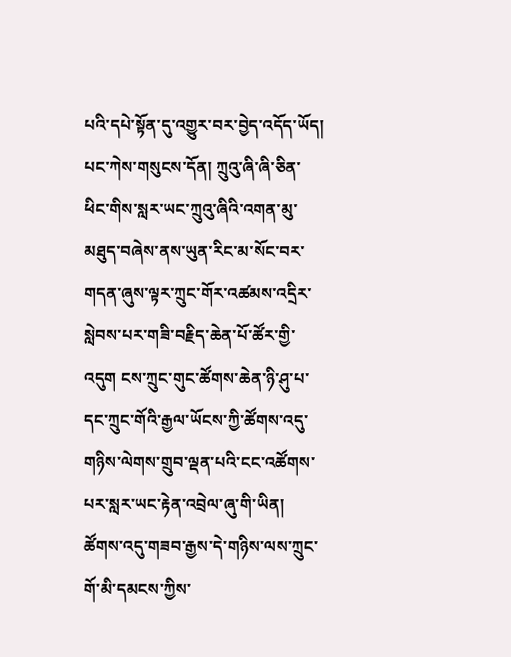པའི་དཔེ་སྟོན་དུ་འགྱུར་བར་བྱེད་འདོད་ཡོད།
པང་ཀེས་གསུངས་དོན། ཀྲུའུ་ཞི་ཞི་ཅིན་ཕིང་གིས་སླར་ཡང་ཀྲུའུ་ཞིའི་འགན་མུ་མཐུད་བཞེས་ནས་ཡུན་རིང་མ་སོང་བར་གདན་ཞུས་ལྟར་ཀྲུང་གོར་འཚམས་འདྲིར་སླེབས་པར་གཟི་བརྗིད་ཆེན་པོ་ཚོར་གྱི་འདུག ངས་ཀྲུང་གུང་ཚོགས་ཆེན་ཉི་ཤུ་པ་དང་ཀྲུང་གོའི་རྒྱལ་ཡོངས་ཀྱི་ཚོགས་འདུ་གཉིས་ལེགས་གྲུབ་ལྡན་པའི་ངང་འཚོགས་པར་སླར་ཡང་རྟེན་འབྲེལ་ཞུ་གི་ཡིན། ཚོགས་འདུ་གཟབ་རྒྱས་དེ་གཉིས་ལས་ཀྲུང་གོ་མི་དམངས་ཀྱིས་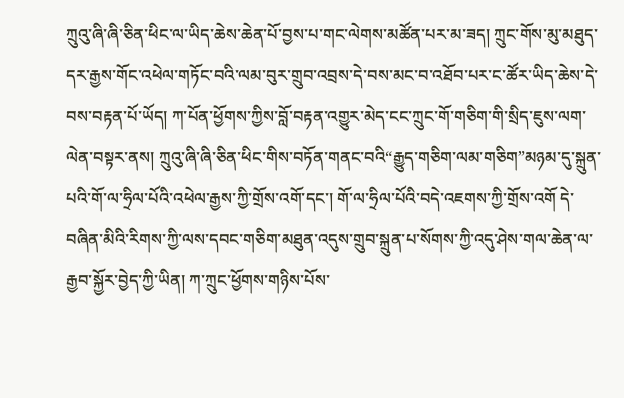ཀྲུའུ་ཞི་ཞི་ཅིན་ཕིང་ལ་ཡིད་ཆེས་ཆེན་པོ་བྱས་པ་གང་ལེགས་མཚོན་པར་མ་ཟད། ཀྲུང་གོས་མུ་མཐུད་དར་རྒྱས་གོང་འཕེལ་གཏོང་བའི་ལམ་བུར་གྲུབ་འབྲས་དེ་བས་མང་བ་འཐོབ་པར་ང་ཚོར་ཡིད་ཆེས་དེ་བས་བརྟན་པོ་ཡོད། ཀ་པོན་ཕྱོགས་ཀྱིས་བློ་བརྟན་འགྱུར་མེད་ངང་ཀྲུང་གོ་གཅིག་གི་སྲིད་ཇུས་ལག་ལེན་བསྟར་ནས། ཀྲུའུ་ཞི་ཞི་ཅིན་ཕིང་གིས་བཏོན་གནང་བའི“རྒྱུད་གཅིག་ལམ་གཅིག”མཉམ་དུ་སྐྲུན་པའི་གོ་ལ་ཧྲིལ་པོའི་འཕེལ་རྒྱས་ཀྱི་གྲོས་འགོ་དང་། གོ་ལ་ཧྲིལ་པོའི་བདེ་འཇགས་ཀྱི་གྲོས་འགོ དེ་བཞིན་མིའི་རིགས་ཀྱི་ལས་དབང་གཅིག་མཐུན་འདུས་གྲུབ་སྐྲུན་པ་སོགས་ཀྱི་འདུ་ཤེས་གལ་ཆེན་ལ་རྒྱབ་སྐྱོར་བྱེད་ཀྱི་ཡིན། ཀ་ཀྲུང་ཕྱོགས་གཉིས་པོས་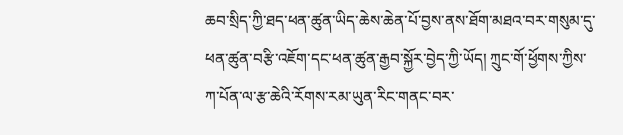ཆབ་སྲིད་ཀྱི་ཐད་ཕན་ཚུན་ཡིད་ཆེས་ཆེན་པོ་བྱས་ནས་ཐོག་མཐའ་བར་གསུམ་དུ་ཕན་ཚུན་བརྩི་འཇོག་དང་ཕན་ཚུན་རྒྱབ་སྐྱོར་བྱེད་ཀྱི་ཡོད། ཀྲུང་གོ་ཕྱོགས་ཀྱིས་ཀ་པོན་ལ་རྩ་ཆེའི་རོགས་རམ་ཡུན་རིང་གནང་བར་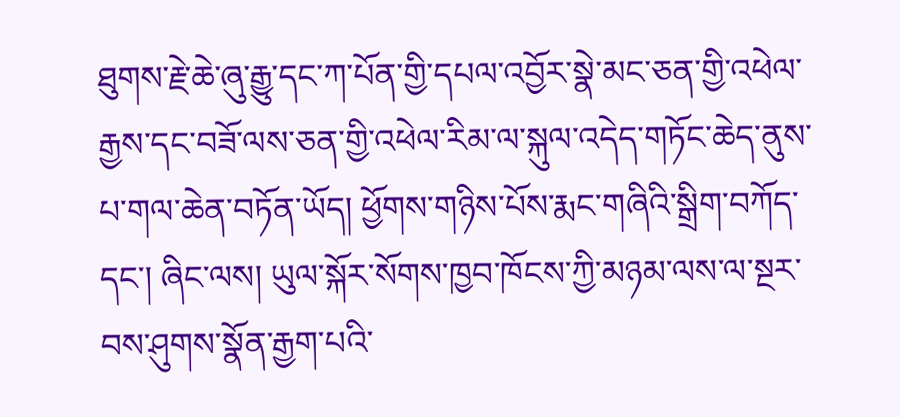ཐུགས་རྗེ་ཆེ་ཞུ་རྒྱུ་དང་ཀ་པོན་གྱི་དཔལ་འབྱོར་སྣེ་མང་ཅན་གྱི་འཕེལ་རྒྱས་དང་བཟོ་ལས་ཅན་གྱི་འཕེལ་རིམ་ལ་སྐུལ་འདེད་གཏོང་ཆེད་ནུས་པ་གལ་ཆེན་བཏོན་ཡོད། ཕྱོགས་གཉིས་པོས་རྨང་གཞིའི་སྒྲིག་བཀོད་དང་། ཞིང་ལས། ཡུལ་སྐོར་སོགས་ཁྱབ་ཁོངས་ཀྱི་མཉམ་ལས་ལ་སྔར་བས་ཤུགས་སྣོན་རྒྱག་པའི་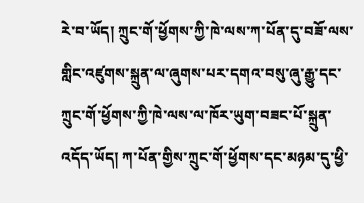རེ་བ་ཡོད། ཀྲུང་གོ་ཕྱོགས་ཀྱི་ཁེ་ལས་ཀ་པོན་དུ་བཟོ་ལས་གླིང་འཛུགས་སྐྲུན་ལ་ཞུགས་པར་དགའ་བསུ་ཞུ་རྒྱུ་དང་ཀྲུང་གོ་ཕྱོགས་ཀྱི་ཁེ་ལས་ལ་ཁོར་ཡུག་བཟང་པོ་སྐྲུན་འདོད་ཡོད། ཀ་པོན་གྱིས་ཀྲུང་གོ་ཕྱོགས་དང་མཉམ་དུ་ཕྱི་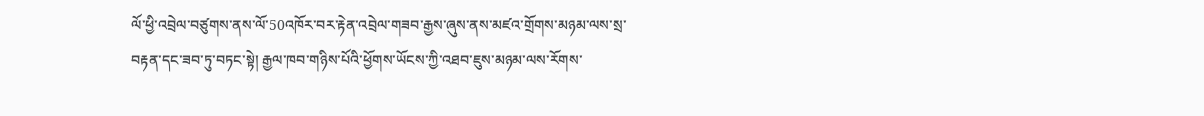ལོ་ཕྱི་འབྲེལ་བཙུགས་ནས་ལོ་50འཁོར་བར་རྟེན་འབྲེལ་གཟབ་རྒྱས་ཞུས་ནས་མཛའ་གྲོགས་མཉམ་ལས་སྲ་བརྟན་དང་ཟབ་ཏུ་བཏང་སྟེ། རྒྱལ་ཁབ་གཉིས་པོའི་ཕྱོགས་ཡོངས་ཀྱི་འཐབ་ཇུས་མཉམ་ལས་རོགས་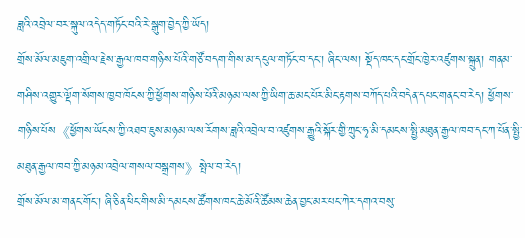ཟླའི་འབྲེལ་བར་སྐུལ་འདེད་གཏོང་བའི་རེ་སྒུག་བྱེད་ཀྱི་ཡོད།
གྲོས་མོལ་མཇུག་འགྲིལ་རྗེས་རྒྱལ་ཁབ་གཉིས་པོའི་གཙོ་བདག་གིས་མ་དངུལ་གཏོང་བ་དང་། ཞིང་ལས། སྡོད་ཁང་དང་གྲོང་ཁྱེར་འཛུགས་སྐྲུན། གནམ་གཤིས་འགྱུར་ལྡོག་སོགས་ཁྱབ་ཁོངས་ཀྱི་ཕྱོགས་གཉིས་པོའི་མཉམ་ལས་ཀྱི་ཡིག་ཆ་མང་པོར་མིང་རྟགས་བཀོད་པའི་བདེན་དཔང་གནང་བ་རེད། ཕྱོགས་གཉིས་པོས《ཕྱོགས་ཡོངས་ཀྱི་འཐབ་ཇུས་མཉམ་ལས་རོགས་ཟླའི་འབྲེལ་བ་འཛུགས་རྒྱུའི་སྐོར་གྱི་ཀྲུང་ཧྭ་མི་དམངས་སྤྱི་མཐུན་རྒྱལ་ཁབ་དང་ཀ་པོན་སྤྱི་མཐུན་རྒྱལ་ཁབ་ཀྱི་མཉམ་འབྲེལ་གསལ་བསྒྲགས》སྤེལ་བ་རེད།
གྲོས་མོལ་མ་གནང་གོང་། ཞི་ཅིན་ཕིང་གིས་མི་དམངས་ཚོགས་ཁང་ཆེ་མོའི་ཚོམས་ཆེན་བྱང་མར་པང་ཀེར་དགའ་བསུ་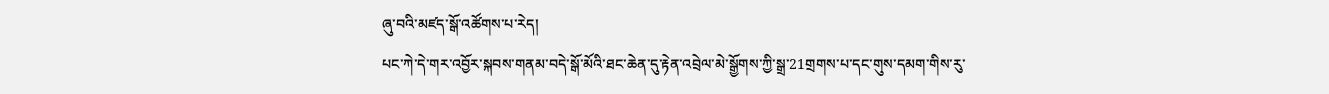ཞུ་བའི་མཛད་སྒོ་འཚོགས་པ་རེད།
པང་ཀེ་དེ་གར་འབྱོར་སྐབས་གནམ་བདེ་སྒོ་མོའི་ཐང་ཆེན་དུ་རྟེན་འབྲེལ་མེ་སྒྱོགས་ཀྱི་སྒྲ་21གྲགས་པ་དང་གུས་དམག་གིས་རུ་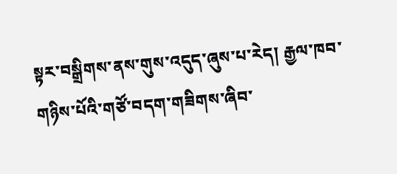སྟར་བསྒྲིགས་ནས་གུས་འདུད་ཞུས་པ་རེད། རྒྱལ་ཁབ་གཉིས་པོའི་གཙོ་བདག་གཟིགས་ཞིབ་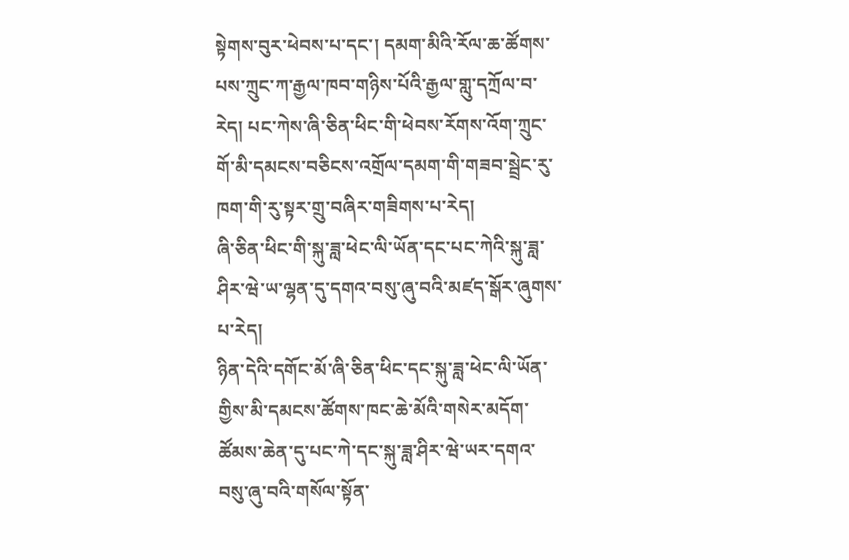སྟེགས་བུར་ཕེབས་པ་དང་། དམག་མིའི་རོལ་ཆ་ཚོགས་པས་ཀྲུང་ཀ་རྒྱལ་ཁབ་གཉིས་པོའི་རྒྱལ་གླུ་དཀྲོལ་བ་རེད། པང་ཀེས་ཞི་ཅིན་ཕིང་གི་ཕེབས་རོགས་འོག་ཀྲུང་གོ་མི་དམངས་བཅིངས་འགྲོལ་དམག་གི་གཟབ་སྦྲེང་རུ་ཁག་གི་རུ་སྟར་གྲུ་བཞིར་གཟིགས་པ་རེད།
ཞི་ཅིན་ཕིང་གི་སྐུ་ཟླ་ཕེང་ལི་ཡོན་དང་པང་ཀེའི་སྐུ་ཟླ་ཤིར་ཝེ་ཡ་ལྷན་དུ་དགའ་བསུ་ཞུ་བའི་མཛད་སྒོར་ཞུགས་པ་རེད།
ཉིན་དེའི་དགོང་མོ་ཞི་ཅིན་ཕིང་དང་སྐུ་ཟླ་ཕེང་ལི་ཡོན་གྱིས་མི་དམངས་ཚོགས་ཁང་ཆེ་མོའི་གསེར་མདོག་ཚོམས་ཆེན་དུ་པང་ཀེ་དང་སྐུ་ཟླ་ཤིར་ཝེ་ཡར་དགའ་བསུ་ཞུ་བའི་གསོལ་སྟོན་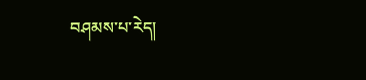བཤམས་པ་རེད།